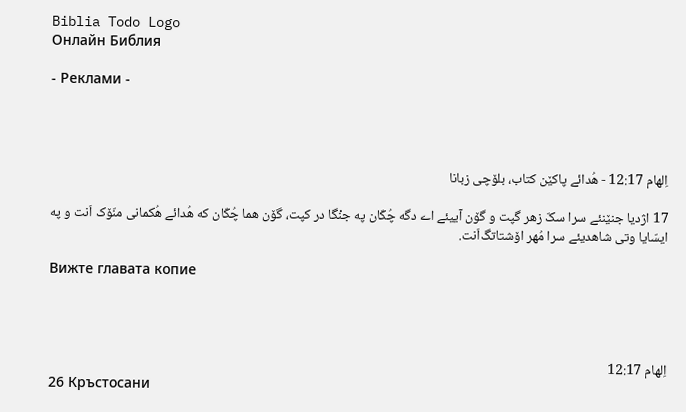Biblia Todo Logo
Онлайн Библия

- Реклами -




اِلهام 12:17 - هُدائے پاکێن کتاب، بلۆچی زبانا

17 اژدیا جنێنئے سرا سکّ زهر گپت و گۆن آییئے اے دگه چُکّان په جنْگا در کپت، گۆن هما چُکّان که هُدائے هُکمانی منّۆک اَنت و په ایسّایا وتی شاهدیئے سرا مُهر اۆشتاتگ‌اَنت.

Вижте главата копие




اِلهام 12:17
26 Кръстосани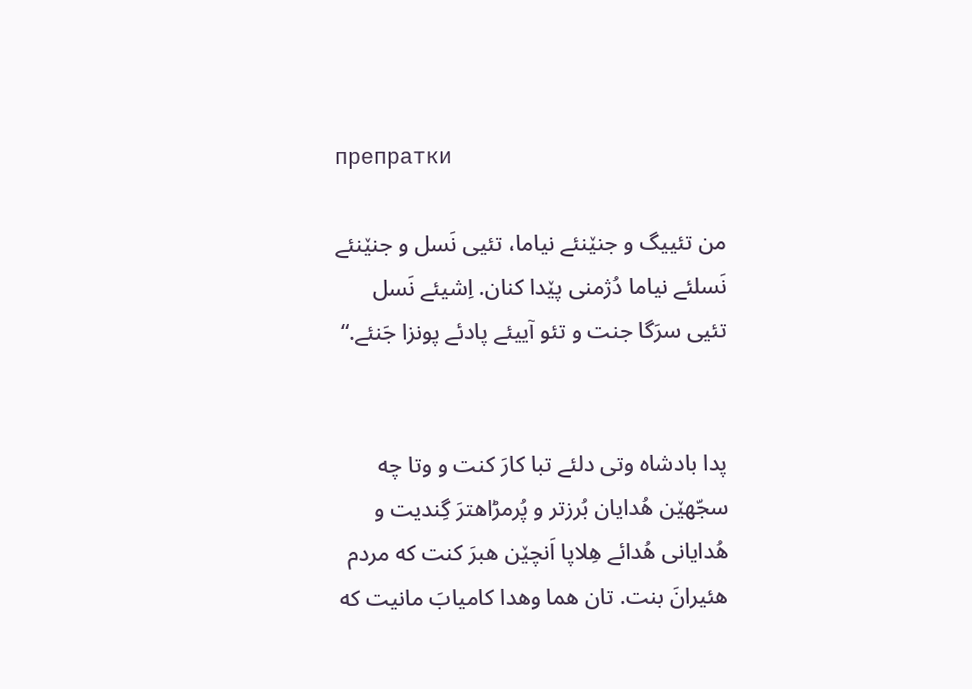препратки

من تئییگ و جنێنئے نیاما، تئیی نَسل و جنێنئے نَسلئے نیاما دُژمنی پێدا کنان. اِشیئے نَسل تئیی سرَگا جنت و تئو آییئے پادئے پونزا جَنئے.“


پدا بادشاه وتی دلئے تبا کارَ کنت و وتا چه سجّهێن هُدایان بُرزتر و پُرمڑاهترَ گِندیت و هُدایانی هُدائے هِلاپا اَنچێن هبرَ کنت که مردم هئیرانَ بنت. تان هما وهدا کامیابَ مانیت که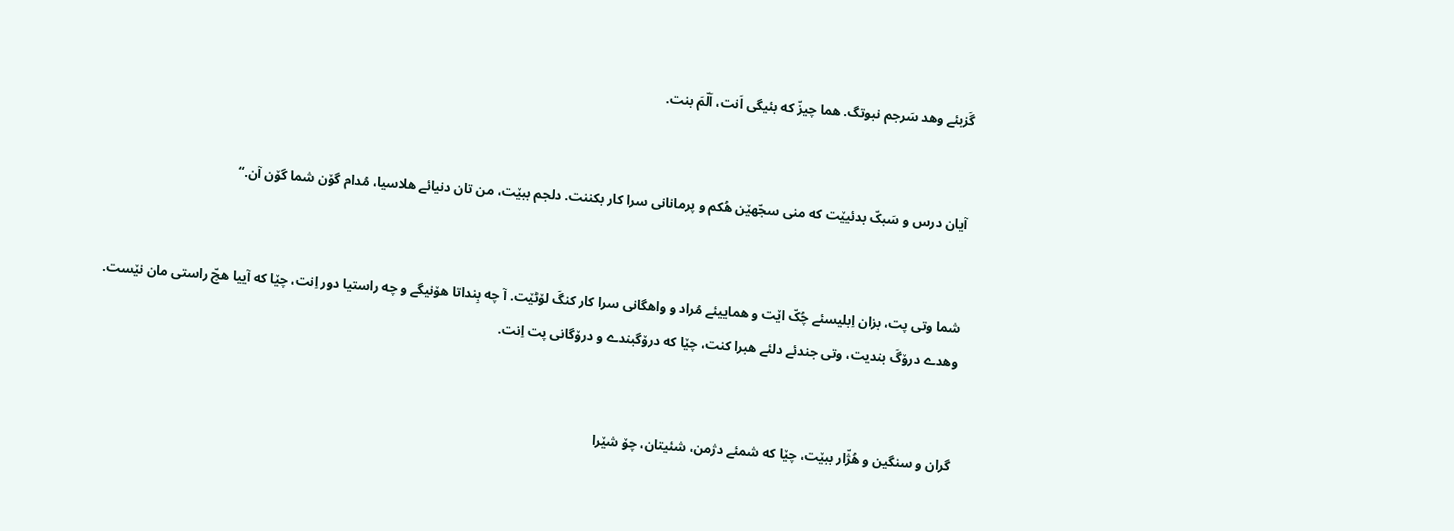گَزبئے وهد سَرجم نبوتگ. هما چیزّ که بئیگی اَنت، اَلّمَ بنت.


آیان درس و سَبکّ بدئیێت که منی سجّهێن هُکم و پرمانانی سرا کار بکننت. دلجم ببێت، من تان دنیائے هلاسیا، مُدام گۆن شما گۆن آن.“


شما وتی پت، بزان اِبلیسئے چُکّ اێت و هماییئے مُراد و واهگانی سرا کار کنگَ لۆٹێت. آ چه بِنداتا هۆنیگے و چه راستیا دور اِنت، چێا که آییا هچّ راستی مان نێست. وهدے درۆگَ بندیت، وتی جندئے دلئے هبرا کنت، چێا که درۆگبندے و درۆگانی پت اِنت.


گران و سنگین و هُژّار ببێت، چێا که شمئے دژمن، شئیتان، چۆ شێرا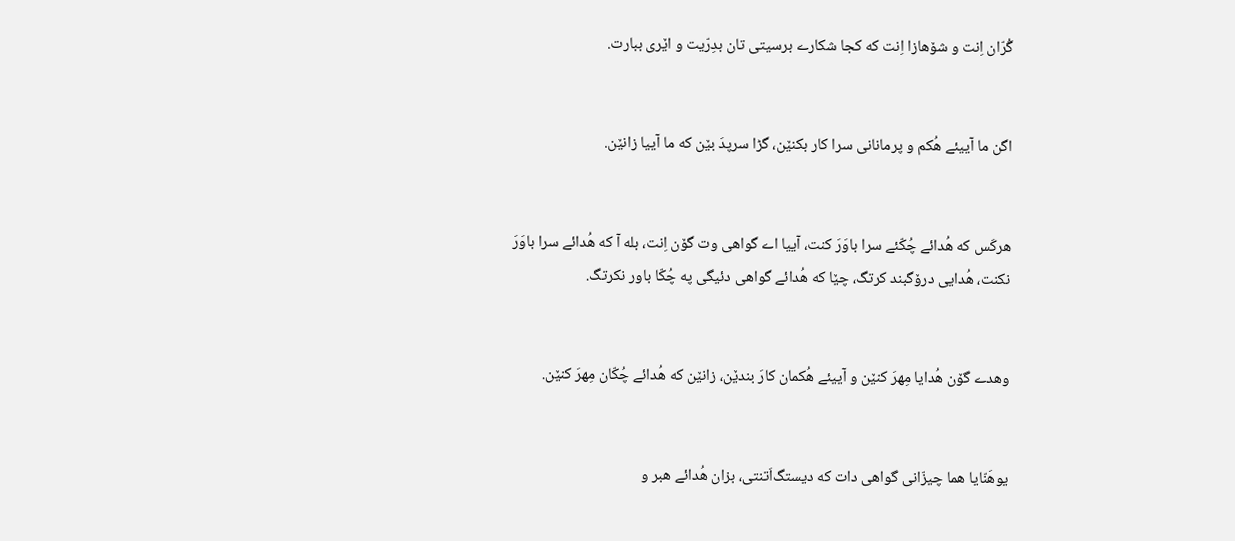گُرّان اِنت و شۆهازا اِنت که کجا شکارے برسیتی تان بدِرّیت و اێری ببارت.


اگن ما آییئے هُکم و پرمانانی سرا کار بکنێن، گڑا سرپدَ بێن که ما آییا زانێن.


هرکَس که هُدائے چُکّئے سرا باوَرَ کنت، آییا اے گواهی وت گۆن اِنت، بله آ که هُدائے سرا باوَرَ نکنت، هُدایی درۆگبند کرتگ، چێا که هُدائے گواهی دئیگی په چُکّا باور نکرتگ.


وهدے گۆن هُدایا مِهرَ کنێن و آییئے هُکمان کارَ بندێن، زانێن که هُدائے چُکّان مِهرَ کنێن.


یوهَنّایا هما چیزّانی گواهی دات که دیستگ‌اَتنتی، بزان هُدائے هبر و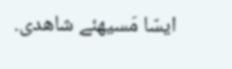ایسّا مَسیهئے شاهدی.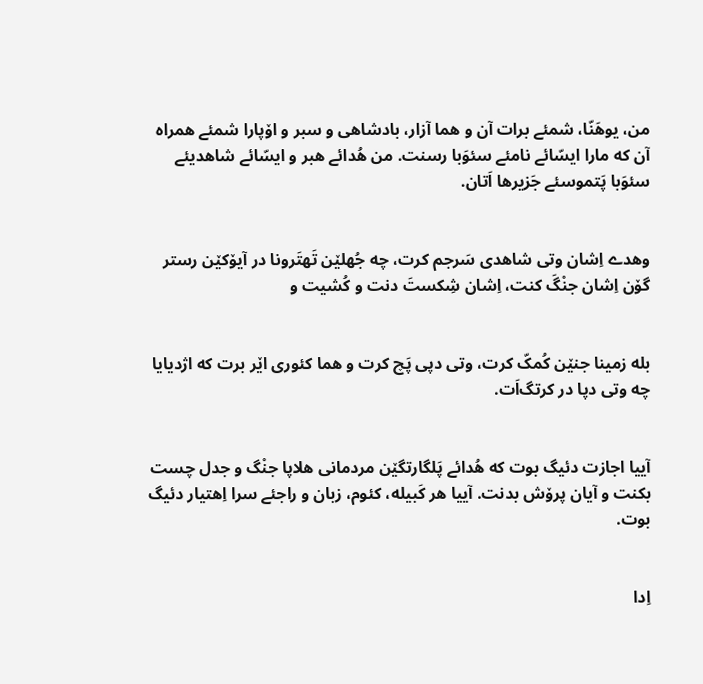من، یوهَنّا، شمئے برات آن و هما آزار، بادشاهی و سبر و اۆپارا شمئے همراه آن که مارا ایسّائے نامئے سئوَبا رسنت. من هُدائے هبر و ایسّائے شاهدیئے سئوَبا پَتموسئے جَزیرها اَتان.


وهدے اِشان وتی شاهدی سَرجم کرت، چه جُهلێن تَهتَرونا در آیۆکێن رستر گۆن اِشان جنْگَ کنت، اِشان شِکستَ دنت و کُشیت و


بله زمینا جنێن کُمکّ کرت، وتی دپی پَچ کرت و هما کئوری اێر برت که اژدیایا چه وتی دپا در کرتگ‌اَت.


آییا اجازت دئیگ بوت که هُدائے پَلگارتگێن مردمانی هلاپا جنْگ و جدل چست بکنت و آیان پرۆش بدنت. آییا هر کَبیله، کئوم، زبان و راجئے سرا اِهتیار دئیگ بوت.


اِدا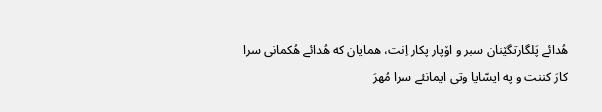هُدائے پَلگارتگێنان سبر و اۆپار پکار اِنت، همایان که هُدائے هُکمانی سرا کارَ کننت و په ایسّایا وتی ایمانئے سرا مُهرَ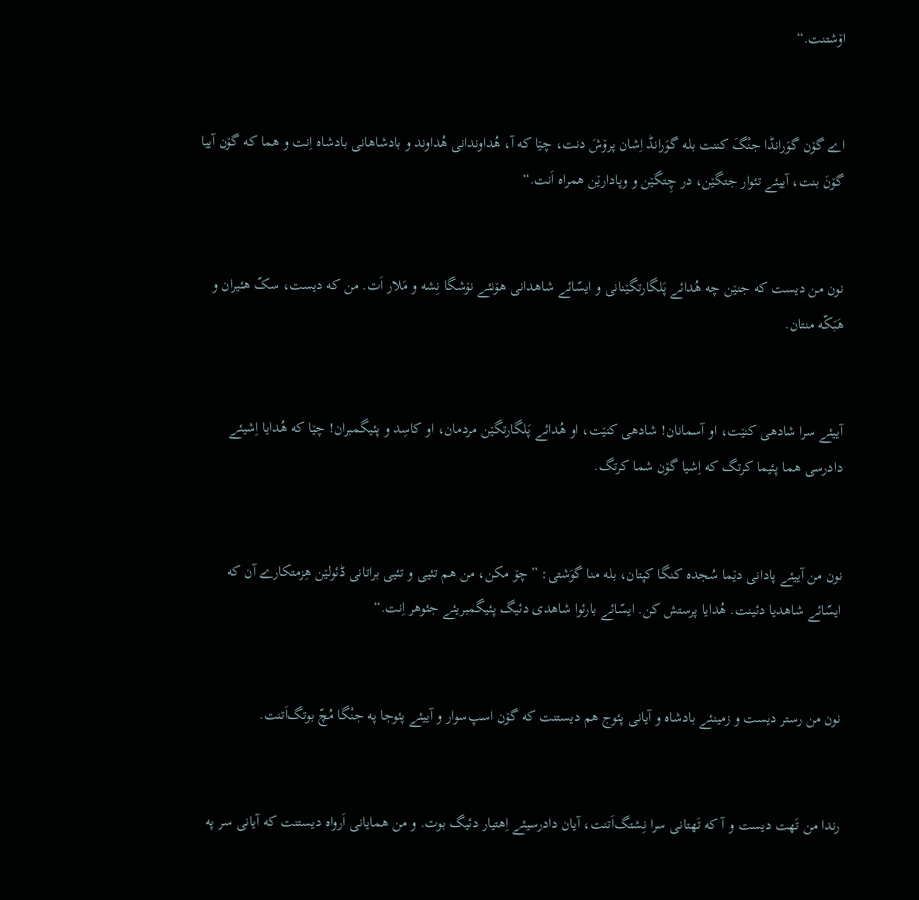اۆشتنت.“


اے گۆن گوَرانڈا جنْگَ کننت بله گوَرانڈ اِشان پرۆشَ دنت، چێا که آ، هُداوندانی هُداوند و بادشاهانی بادشاه اِنت و هما که گۆن آییا گۆنَ بنت، آییئے تئوار جتگێن، در چِتگێن و وپادارێن همراه اَنت.“


نون من دیست که جنێن چه هُدائے پَلگارتگێنانی و ایسّائے شاهدانی هۆنئے نۆشگا نِشه و مَلار اَت. من که دیست، سکّ هئیران و هَبَکّه منتان.


آییئے سرا شادهی کنێت، او آسمانان! شادهی کنێت، او هُدائے پَلگارتگێن مردمان، او کاسِد و پئیگمبران! چێا که هُدایا اِشیئے دادرسی هما پئیما کرتگ که اِشیا گۆن شما کرتگ.


نون من آییئے پادانی دێما سُجده کنگا کپتان، بله منا گوَشتی: ”چۆ مکن، من هم تئیی و تئیی براتانی ڈئولێن هِزمتکارے آن که ایسّائے شاهدیا دئینت. هُدایا پرستش کن. ایسّائے بارئوا شاهدی دئیگ پئیگمبریئے جئوهر اِنت.“


نون من رستر دیست و زمینئے بادشاه و آیانی پئوج هم دیستنت که گۆن اسپ‌سوار و آییئے پئوجا په جنْگا مُچّ بوتگ‌اَتنت.


رندا من تَهت دیست و آ که تَهتانی سرا نِشتگ‌اَتنت، آیان دادرسیئے اِهتیار دئیگ بوت. و من همایانی اَرواه دیستنت که آیانی سر په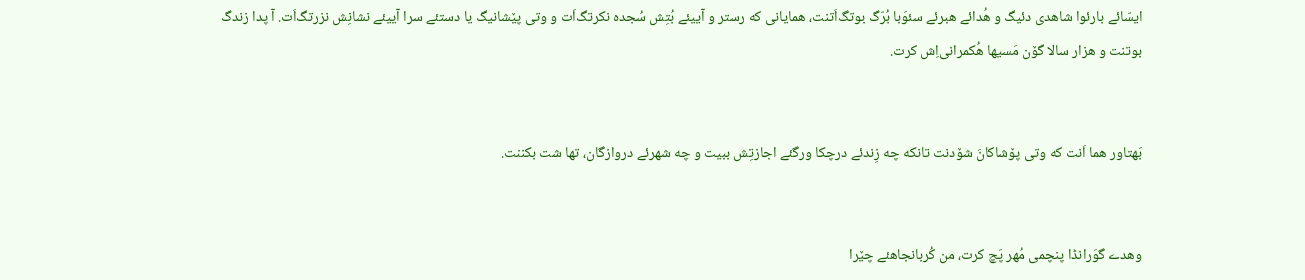ایسّائے بارئوا شاهدی دئیگ و هُدائے هبرئے سئوَبا بُرّگ بوتگ‌اَتنت، همایانی که رستر و آییئے بُتِش سُجده نکرتگ‌اَت و وتی پێشانیگ یا دستئے سرا آییئے نشانِش نزرتگ‌اَت. آ پدا زندگ بوتنت و هزار سالا گۆن مَسیها هُکمرانی‌اِش کرت.


بَهتاور هما اَنت که وتی پۆشاکانَ شۆدنت تانکه چه زِندئے درچکا ورگئے اجازتِش ببیت و چه شهرئے دروازگان، تها شت بکننت.


وهدے گوَرانڈا پنچمی مُهر پَچ کرت، من کُربانجاهئے چێرا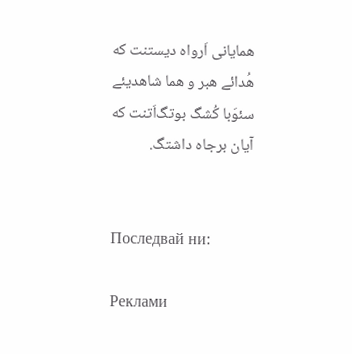همایانی اَرواه دیستنت که هُدائے هبر و هما شاهدیئے سئوَبا کُشگ بوتگ‌اَتنت که آیان برجاه داشتگ.


Последвай ни:

Реклами